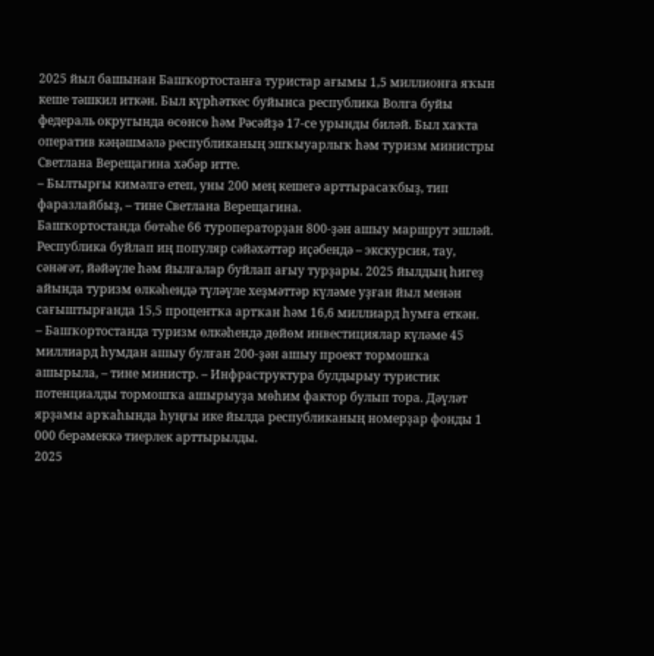2025 йыл башынан Башҡортостанға туристар ағымы 1,5 миллионға яҡын кеше тәшкил иткән. Был күрһәткес буйынса республика Волга буйы федераль округында өсөнсө һәм Рәсәйҙә 17-се урынды биләй. Был хаҡта оператив кәңәшмәлә республиканың эшҡыуарлыҡ һәм туризм министры Светлана Верещагина хәбәр итте.
– Былтырғы кимәлгә етеп, уны 200 мең кешегә арттырасаҡбыҙ, тип фаразлайбыҙ, – тине Светлана Верещагина.
Башҡортостанда бөтәһе 66 туроператорҙан 800-ҙән ашыу маршрут эшләй. Республика буйлап иң популяр сәйәхәттәр иҫәбендә – экскурсия, тау, сәнәғәт, йәйәүле һәм йылғалар буйлап ағыу турҙары. 2025 йылдың һигеҙ айында туризм өлкәһендә түләүле хеҙмәттәр күләме уҙған йыл менән сағыштырғанда 15,5 процентҡа артҡан һәм 16,6 миллиард һумға еткән.
– Башҡортостанда туризм өлкәһендә дөйөм инвестициялар күләме 45 миллиард һумдан ашыу булған 200-ҙән ашыу проект тормошҡа ашырыла, – тине министр. – Инфраструктура булдырыу туристик потенциалды тормошҡа ашырыуҙа мөһим фактор булып тора. Дәүләт
ярҙамы арҡаһында һуңғы ике йылда республиканың номерҙар фонды 1 000 берәмеккә тиерлек арттырылды.
2025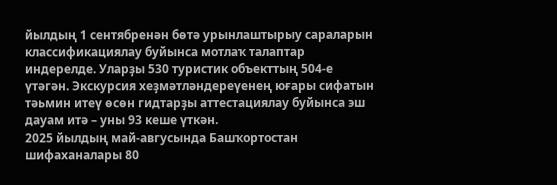йылдың 1 сентябренән бөтә урынлаштырыу сараларын классификациялау буйынса мотлаҡ талаптар индерелде. Уларҙы 530 туристик объекттың 504-е үтәгән. Экскурсия хеҙмәтләндереүенең юғары сифатын тәьмин итеү өсөн гидтарҙы аттестациялау буйынса эш дауам итә – уны 93 кеше үткән.
2025 йылдың май-авгусында Башҡортостан шифаханалары 80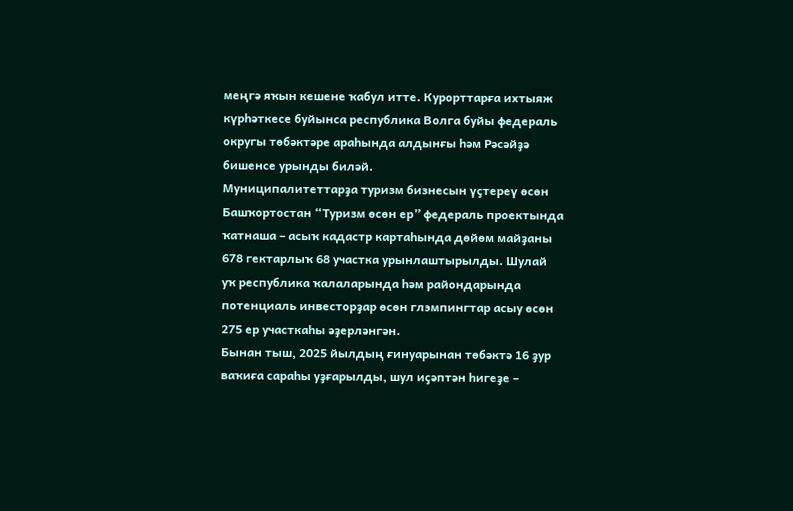меңгә яҡын кешене ҡабул итте. Курорттарға ихтыяж күрһәткесе буйынса республика Волга буйы федераль округы төбәктәре араһында алдынғы һәм Рәсәйҙә бишенсе урынды биләй.
Муниципалитеттарҙа туризм бизнесын үҫтереү өсөн Башҡортостан “Туризм өсөн ер” федераль проектында ҡатнаша – асыҡ кадастр картаһында дөйөм майҙаны 678 гектарлыҡ 68 участка урынлаштырылды. Шулай уҡ республика ҡалаларында һәм райондарында потенциаль инвесторҙар өсөн глэмпингтар асыу өсөн 275 ер участкаһы әҙерләнгән.
Бынан тыш, 2025 йылдың ғинуарынан төбәктә 16 ҙур ваҡиға сараһы уҙғарылды, шул иҫәптән һигеҙе –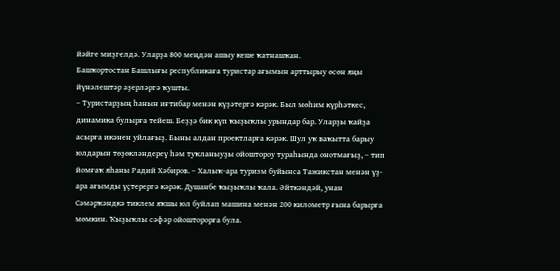йәйге миҙгелдә. Уларҙа 800 меңдән ашыу кеше ҡатнашҡан.
Башҡортостан Башлығы республикаға туристар ағымын арттырыу өсөн яңы йүнәлештәр әҙерләргә ҡушты.
– Туристарҙың һанын иғтибар менән күҙәтергә кәрәк. Был мөһим күрһәткес, динамика булырға тейеш. Беҙҙә бик күп ҡыҙыҡлы урындар бар. Уларҙы ҡайҙа асырға икәнен уйлағыҙ. Быны алдан проектларға кәрәк. Шул уҡ ваҡытта барыу юлдарын төҙөкләндереү һәм туҡланыуҙы ойоштороу тураһында онотмағыҙ, – тип йомғаҡ яһаны Радий Хәбиров. – Халыҡ-ара туризм буйынса Тажикстан менән үҙ-ара ағымды үҫтерергә кәрәк. Душанбе ҡыҙыҡлы ҡала. Әйткәндәй, унан Сәмәрҡәндкә тиклем яҡшы юл буйлап машина менән 200 километр ғына барырға мөмкин. Ҡыҙыҡлы сәфәр ойошторорға була.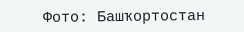Фото: Башҡортостан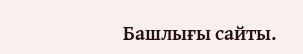Башлығы сайты.